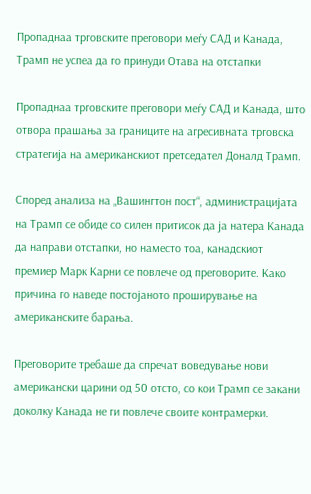Пропаднаа трговските преговори меѓу САД и Канада, Трамп не успеа да го принуди Отава на отстапки

Пропаднаа трговските преговори меѓу САД и Канада, што отвора прашања за границите на агресивната трговска стратегија на американскиот претседател Доналд Трамп.

Според анализа на „Вашингтон пост“, администрацијата на Трамп се обиде со силен притисок да ја натера Канада да направи отстапки, но наместо тоа, канадскиот премиер Марк Карни се повлече од преговорите. Како причина го наведе постојаното проширување на американските барања.

Преговорите требаше да спречат воведување нови американски царини од 50 отсто, со кои Трамп се закани доколку Канада не ги повлече своите контрамерки.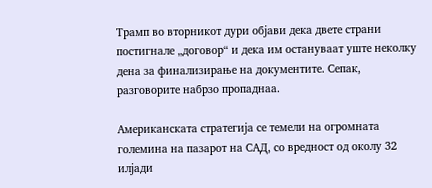Трамп во вторникот дури објави дека двете страни постигнале „договор“ и дека им остануваат уште неколку дена за финализирање на документите. Сепак, разговорите набрзо пропаднаа.

Американската стратегија се темели на огромната големина на пазарот на САД, со вредност од околу 32 илјади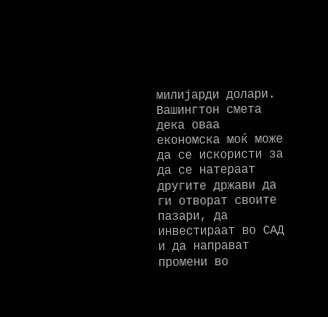милијарди долари. Вашингтон смета дека оваа економска моќ може да се искористи за да се натераат другите држави да ги отворат своите пазари, да инвестираат во САД и да направат промени во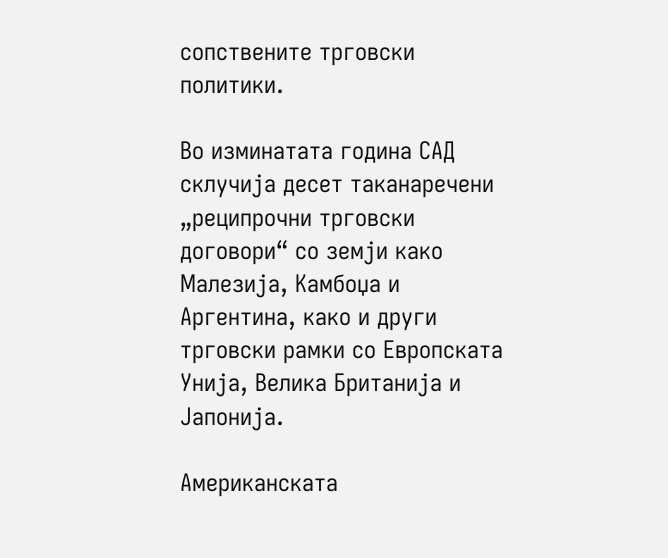сопствените трговски политики.

Во изминатата година САД склучија десет таканаречени „реципрочни трговски договори“ со земји како Малезија, Камбоџа и Аргентина, како и други трговски рамки со Европската Унија, Велика Британија и Јапонија.

Американската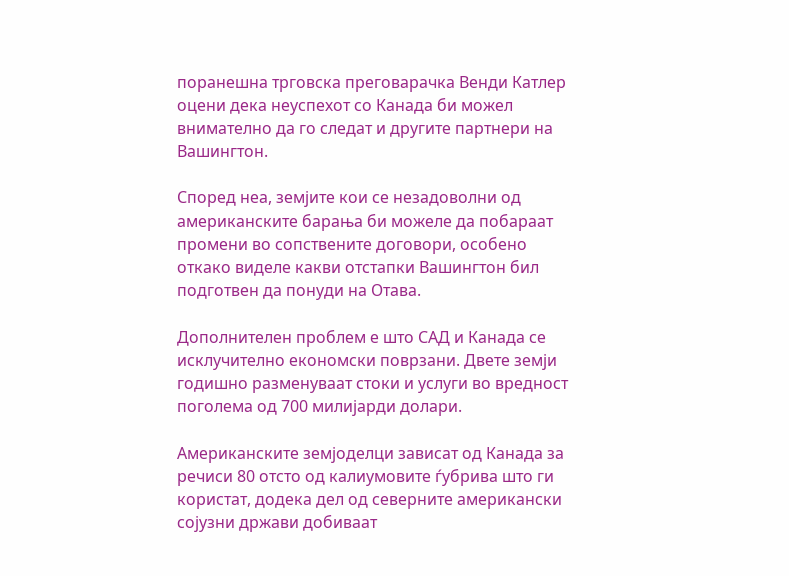поранешна трговска преговарачка Венди Катлер оцени дека неуспехот со Канада би можел внимателно да го следат и другите партнери на Вашингтон.

Според неа, земјите кои се незадоволни од американските барања би можеле да побараат промени во сопствените договори, особено откако виделе какви отстапки Вашингтон бил подготвен да понуди на Отава.

Дополнителен проблем е што САД и Канада се исклучително економски поврзани. Двете земји годишно разменуваат стоки и услуги во вредност поголема од 700 милијарди долари.

Американските земјоделци зависат од Канада за речиси 80 отсто од калиумовите ѓубрива што ги користат, додека дел од северните американски сојузни држави добиваат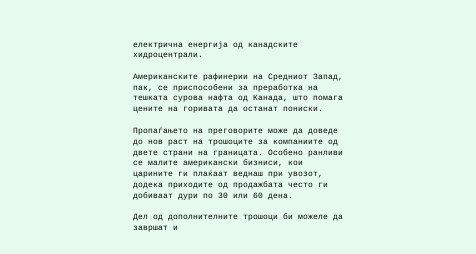електрична енергија од канадските хидроцентрали.

Американските рафинерии на Средниот Запад, пак, се приспособени за преработка на тешката сурова нафта од Канада, што помага цените на горивата да останат пониски.

Пропаѓањето на преговорите може да доведе до нов раст на трошоците за компаниите од двете страни на границата. Особено ранливи се малите американски бизниси, кои царините ги плаќаат веднаш при увозот, додека приходите од продажбата често ги добиваат дури по 30 или 60 дена.

Дел од дополнителните трошоци би можеле да завршат и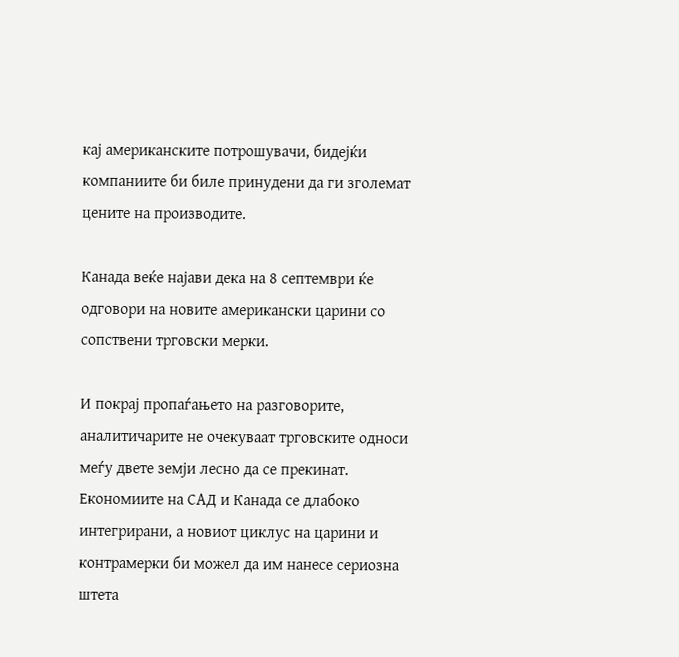кај американските потрошувачи, бидејќи компаниите би биле принудени да ги зголемат цените на производите.

Канада веќе најави дека на 8 септември ќе одговори на новите американски царини со сопствени трговски мерки.

И покрај пропаѓањето на разговорите, аналитичарите не очекуваат трговските односи меѓу двете земји лесно да се прекинат. Економиите на САД и Канада се длабоко интегрирани, а новиот циклус на царини и контрамерки би можел да им нанесе сериозна штета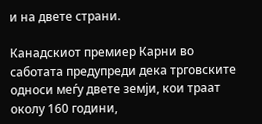и на двете страни.

Канадскиот премиер Карни во саботата предупреди дека трговските односи меѓу двете земји, кои траат околу 160 години,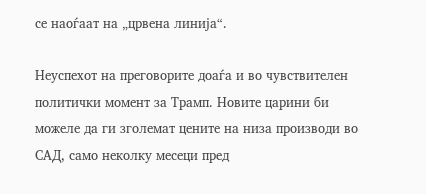се наоѓаат на „црвена линија“.

Неуспехот на преговорите доаѓа и во чувствителен политички момент за Трамп. Новите царини би можеле да ги зголемат цените на низа производи во САД, само неколку месеци пред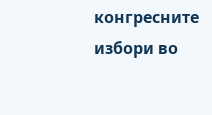конгресните избори во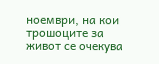ноември, на кои трошоците за живот се очекува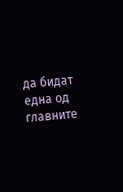да бидат една од главните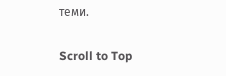теми.

Scroll to Top